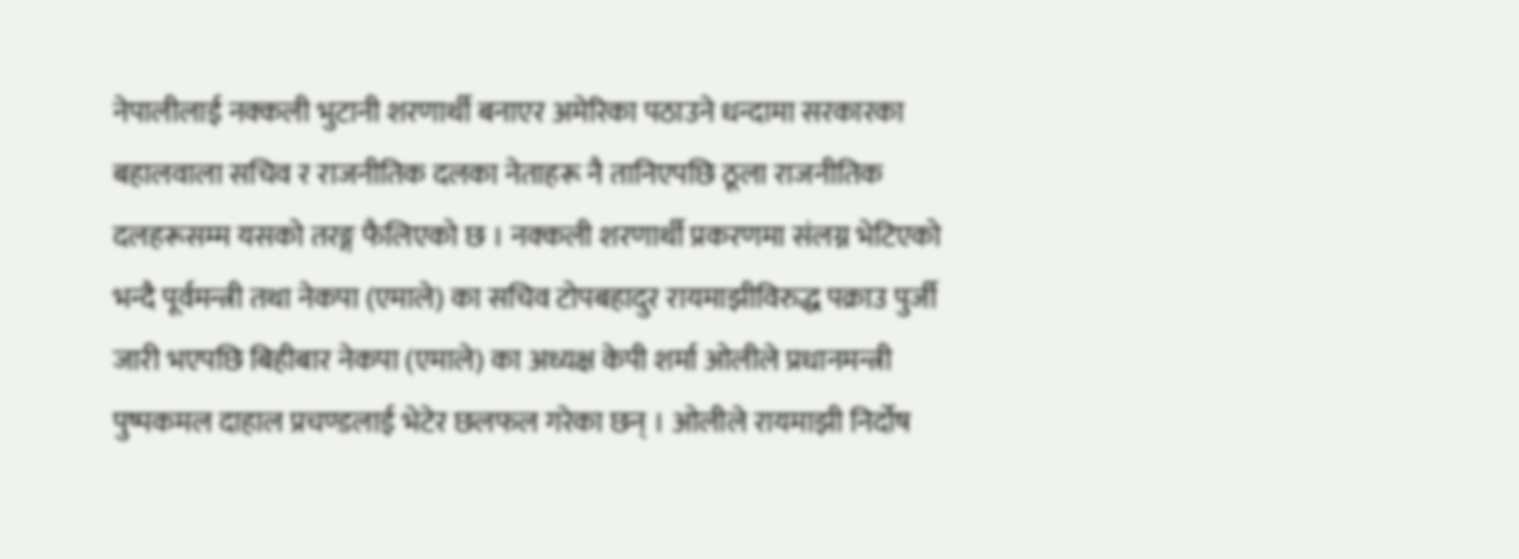नेपालीलाई नक्कली भुटानी शरणार्थी बनाएर अमेरिका पठाउने धन्दामा सरकारका बहालवाला सचिव र राजनीतिक दलका नेताहरू नै तानिएपछि ठूला राजनीतिक दलहरूसम्म यसको तरङ्ग फैलिएको छ । नक्कली शरणार्थी प्रकरणमा संलग्न भेटिएको भन्दै पूर्वमन्त्री तथा नेकपा (एमाले) का सचिव टोपबहादुर रायमाझीविरुद्ध पक्राउ पुर्जी जारी भएपछि बिहीबार नेकपा (एमाले) का अध्यक्ष केपी शर्मा ओलीले प्रधानमन्त्री पुष्पकमल दाहाल प्रचण्डलाई भेटेर छलफल गरेका छन् । ओलीले रायमाझी निर्दोष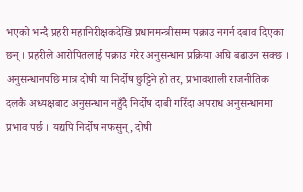भएको भन्दै प्रहरी महानिरीक्षकदेखि प्रधानमन्त्रीसम्म पक्राउ नगर्न दबाव दिएका छन् । प्रहरीले आरोपितलाई पक्राउ गरेर अनुसन्धान प्रक्रिया अघि बढाउन सक्छ । अनुसन्धानपछि मात्र दोषी या निर्दोष छुट्टिने हो तर, प्रभावशाली राजनीतिक दलकै अध्यक्षबाट अनुसन्धान नहुँदै निर्दोष दाबी गरिँदा अपराध अनुसन्धानमा प्रभाव पर्छ । यद्यपि निर्दोष नफसुन्, दोषी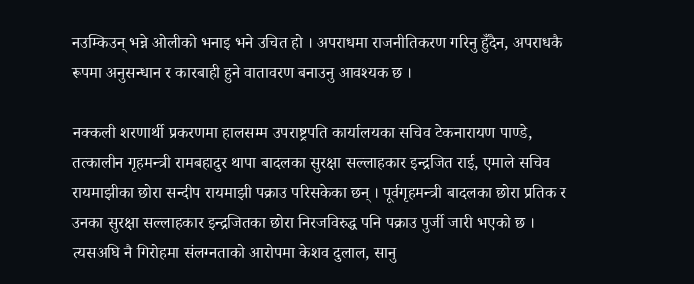नउम्किउन् भन्ने ओलीको भनाइ भने उचित हो । अपराधमा राजनीतिकरण गरिनु हुँदैन, अपराधकै रूपमा अनुसन्धान र कारबाही हुने वातावरण बनाउनु आवश्यक छ ।

नक्कली शरणार्थी प्रकरणमा हालसम्म उपराष्ट्रपति कार्यालयका सचिव टेकनारायण पाण्डे, तत्कालीन गृहमन्त्री रामबहादुर थापा बादलका सुरक्षा सल्लाहकार इन्द्रजित राई, एमाले सचिव रायमाझीका छोरा सन्दीप रायमाझी पक्राउ परिसकेका छन् । पूर्वगृहमन्त्री बादलका छोरा प्रतिक र उनका सुरक्षा सल्लाहकार इन्द्रजितका छोरा निरजविरुद्ध पनि पक्राउ पुर्जी जारी भएको छ । त्यसअघि नै गिरोहमा संलग्नताको आरोपमा केशव दुलाल, सानु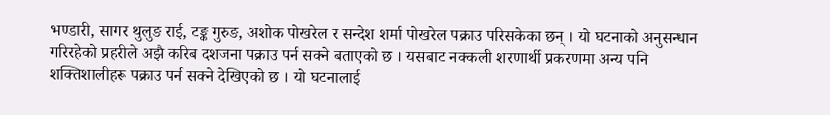भण्डारी, सागर थुलुङ राई, टङ्क गुरुङ, अशोक पोखरेल र सन्देश शर्मा पोखरेल पक्राउ परिसकेका छन् । यो घटनाको अनुसन्धान गरिरहेको प्रहरीले अझै करिब दशजना पक्राउ पर्न सक्ने बताएको छ । यसबाट नक्कली शरणार्थी प्रकरणमा अन्य पनि शक्तिशालीहरू पक्राउ पर्न सक्ने देखिएको छ । यो घटनालाई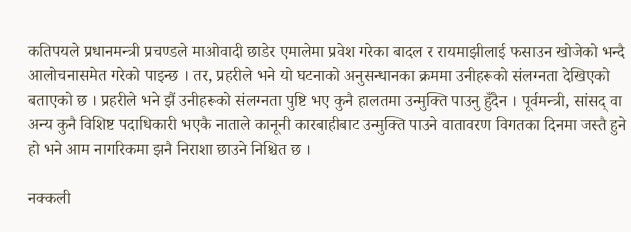कतिपयले प्रधानमन्त्री प्रचण्डले माओवादी छाडेर एमालेमा प्रवेश गरेका बादल र रायमाझीलाई फसाउन खोजेको भन्दै आलोचनासमेत गरेको पाइन्छ । तर, प्रहरीले भने यो घटनाको अनुसन्धानका क्रममा उनीहरूको संलग्नता देखिएको बताएको छ । प्रहरीले भने झैं उनीहरूको संलग्नता पुष्टि भए कुनै हालतमा उन्मुक्ति पाउनु हुँदैन । पूर्वमन्त्री, सांसद् वा अन्य कुनै विशिष्ट पदाधिकारी भएकै नाताले कानूनी कारबाहीबाट उन्मुक्ति पाउने वातावरण विगतका दिनमा जस्तै हुने हो भने आम नागरिकमा झनै निराशा छाउने निश्चित छ ।

नक्कली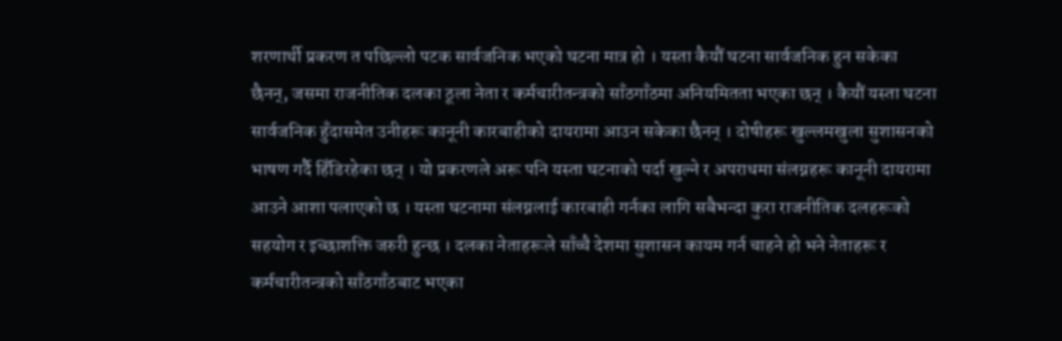शरणार्थी प्रकरण त पछिल्लो पटक सार्वजनिक भएको घटना मात्र हो । यस्ता कैयौं घटना सार्वजनिक हुन सकेका छैनन्, जसमा राजनीतिक दलका ठूला नेता र कर्मचारीतन्त्रको साँठगाँठमा अनियमितता भएका छन् । कैयौं यस्ता घटना सार्वजनिक हुँदासमेत उनीहरू कानूनी कारबाहीको दायरामा आउन सकेका छैनन् । दोषीहरू खुल्लमखुला सुशासनको भाषण गर्दै हिँडिरहेका छन् । यो प्रकरणले अरू पनि यस्ता घटनाको पर्दा खुल्ने र अपराधमा संलग्नहरू कानूनी दायरामा आउने आशा पलाएको छ । यस्ता घटनामा संलग्नलाई कारबाही गर्नका लागि सबैभन्दा कुरा राजनीतिक दलहरूको सहयोग र इच्छाशक्ति जरुरी हुन्छ । दलका नेताहरूले साँच्चै देशमा सुशासन कायम गर्न चाहने हो भने नेताहरू र कर्मचारीतन्त्रको साँठगाँठबाट भएका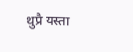थुप्रै यस्ता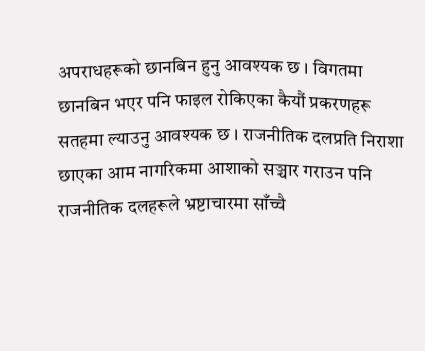अपराधहरूको छानबिन हुनु आवश्यक छ । विगतमा छानबिन भएर पनि फाइल रोकिएका कैयौं प्रकरणहरू सतहमा ल्याउनु आवश्यक छ । राजनीतिक दलप्रति निराशा छाएका आम नागरिकमा आशाको सञ्चार गराउन पनि राजनीतिक दलहरूले भ्रष्टाचारमा साँच्चै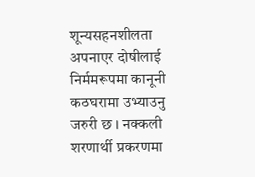शून्यसहनशीलता अपनाएर दोषीलाई निर्ममरूपमा कानूनी कठघरामा उभ्याउनु जरुरी छ । नक्कली शरणार्थी प्रकरणमा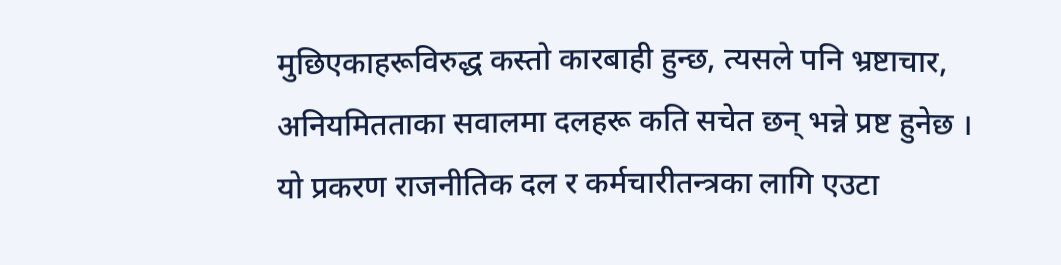मुछिएकाहरूविरुद्ध कस्तो कारबाही हुन्छ, त्यसले पनि भ्रष्टाचार, अनियमितताका सवालमा दलहरू कति सचेत छन् भन्ने प्रष्ट हुनेछ । यो प्रकरण राजनीतिक दल र कर्मचारीतन्त्रका लागि एउटा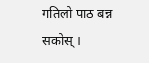गतिलो पाठ बन्न सकोस् ।